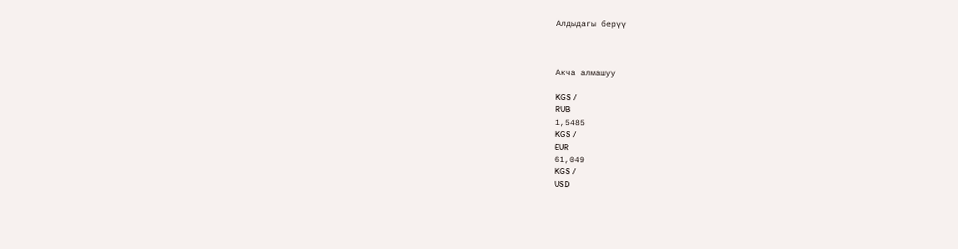Алдыдагы берүү



Акча алмашуу

KGS /
RUB
1,5485
KGS /
EUR
61,049
KGS /
USD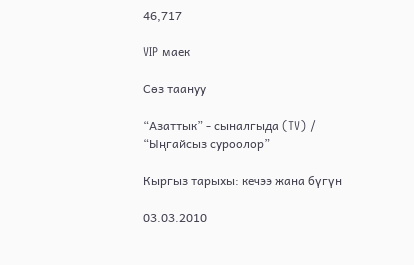46,717

VIP маек

Сөз таануу

“Азаттык” - сыналгыда (TV) / “Ыңгайсыз суроолор”

Кыргыз тарыхы: кечээ жана бүгүн

03.03.2010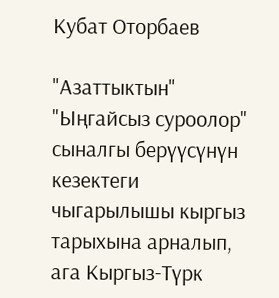Кубат Оторбаев

"Азаттыктын" "Ыңгайсыз суроолор" сыналгы берүүсүнүн кезектеги чыгарылышы кыргыз тарыхына арналып, ага Кыргыз-Түрк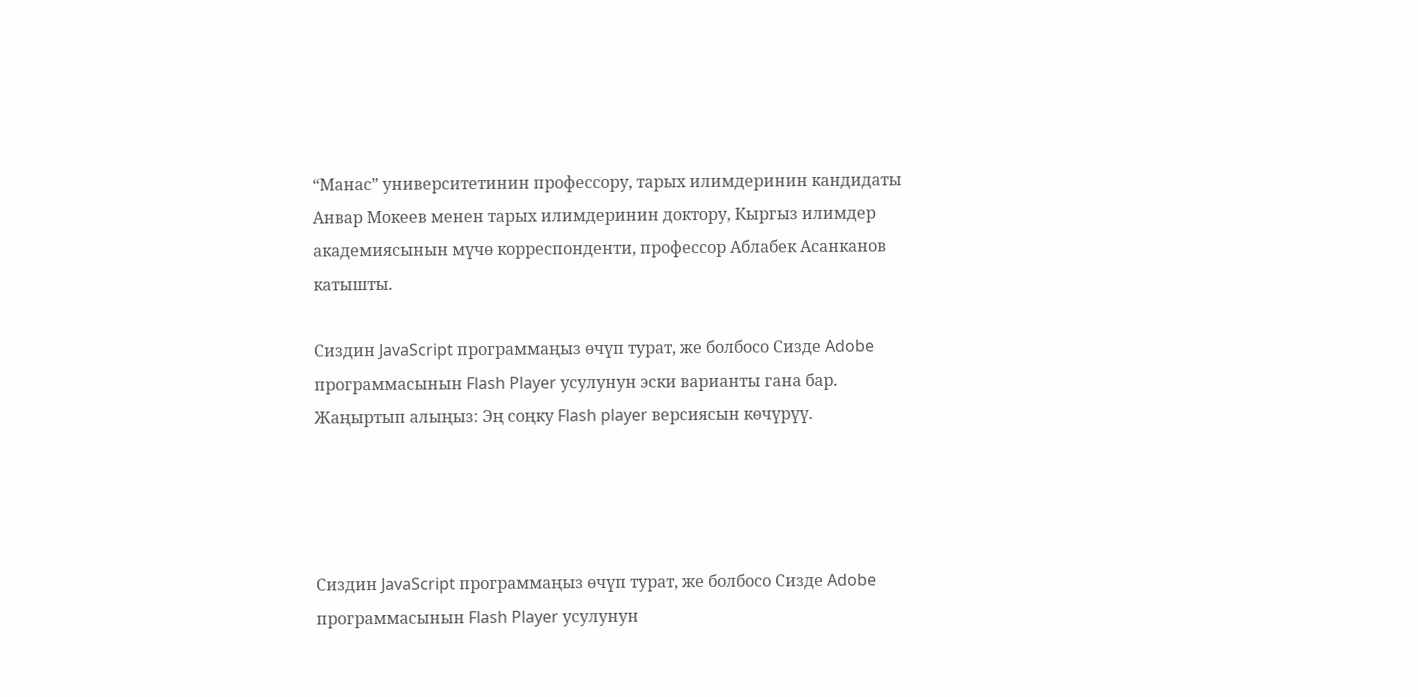“Манас” университетинин профессору, тарых илимдеринин кандидаты Анвар Мокеев менен тарых илимдеринин доктору, Кыргыз илимдер академиясынын мүчө корреспонденти, профессор Аблабек Асанканов катышты.

Сиздин JavaScript программаңыз өчүп турат, же болбосо Сизде Adobe программасынын Flash Player усулунун эски варианты гана бар. Жаңыртып алыңыз: Эң соңку Flash player версиясын көчүрүү.




Сиздин JavaScript программаңыз өчүп турат, же болбосо Сизде Adobe программасынын Flash Player усулунун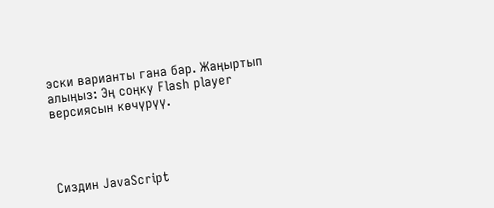эски варианты гана бар. Жаңыртып алыңыз: Эң соңку Flash player версиясын көчүрүү.




Сиздин JavaScript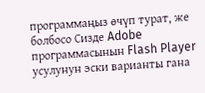программаңыз өчүп турат, же болбосо Сизде Adobe программасынын Flash Player усулунун эски варианты гана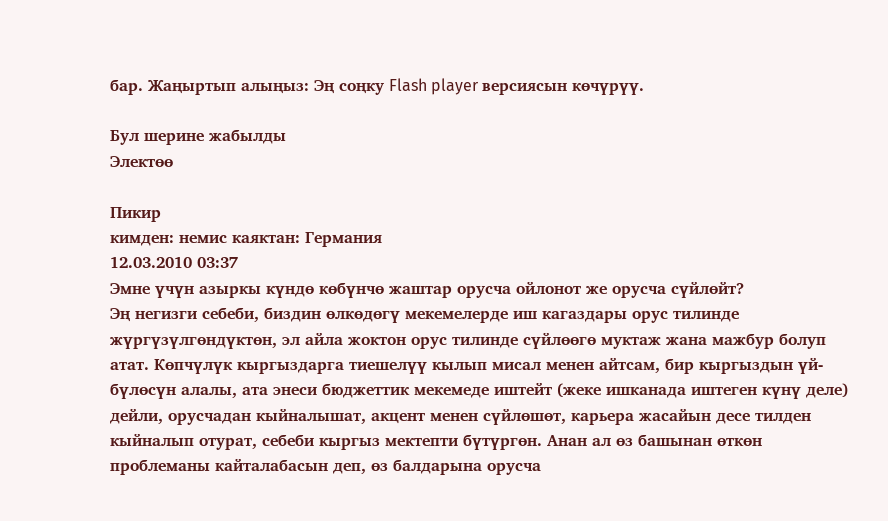бар. Жаңыртып алыңыз: Эң соңку Flash player версиясын көчүрүү.

Бул шерине жабылды
Электөө

Пикир
кимден: немис каяктан: Германия
12.03.2010 03:37
Эмне үчүн азыркы күндө көбүнчө жаштар орусча ойлонот же орусча сүйлөйт?
Эң негизги себеби, биздин өлкөдөгү мекемелерде иш кагаздары орус тилинде жүргүзүлгөндүктөн, эл айла жоктон орус тилинде сүйлөөгө муктаж жана мажбур болуп атат. Көпчүлүк кыргыздарга тиешелүү кылып мисал менен айтсам, бир кыргыздын үй-бүлөсүн алалы, ата энеси бюджеттик мекемеде иштейт (жеке ишканада иштеген күнү деле) дейли, орусчадан кыйналышат, акцент менен сүйлөшөт, карьера жасайын десе тилден кыйналып отурат, себеби кыргыз мектепти бүтүргөн. Анан ал өз башынан өткөн проблеманы кайталабасын деп, өз балдарына орусча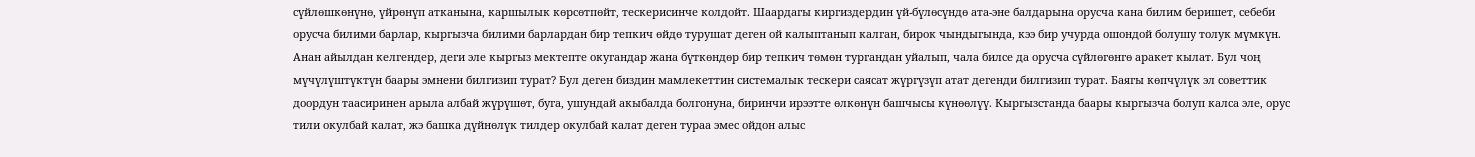сүйлөшкөнүнө, үйрөнүп атканына, каршылык көрсөтпөйт, тескерисинче колдойт. Шаардагы киргиздердин үй-бүлөсүндө ата-эне балдарына орусча кана билим беришет, себеби орусча билими барлар, кыргызча билими барлардан бир тепкич өйдө турушат деген ой калыптанып калган, бирок чындыгында, кээ бир учурда ошондой болушу толук мүмкүн. Анан айылдан келгендер, деги эле кыргыз мектепте окугандар жана бүткөндөр бир тепкич төмөн тургандан уйалып, чала билсе да орусча сүйлөгөнгө аракет кылат. Бул чоң мүчүлүштүктүн баары эмнени билгизип турат? Бул деген биздин мамлекеттин системалык тескери саясат жүргүзүп атат дегенди билгизип турат. Баягы көпчүлүк эл советтик доордун таасиринен арыла албай жүрүшөт, буга, ушундай акыбалда болгонуна, биринчи ирээтте өлкөнүн башчысы күнөөлүү. Кыргызстанда баары кыргызча болуп калса эле, орус тили окулбай калат, жэ башка дүйнөлүк тилдер окулбай калат деген тураа эмес ойдон алыс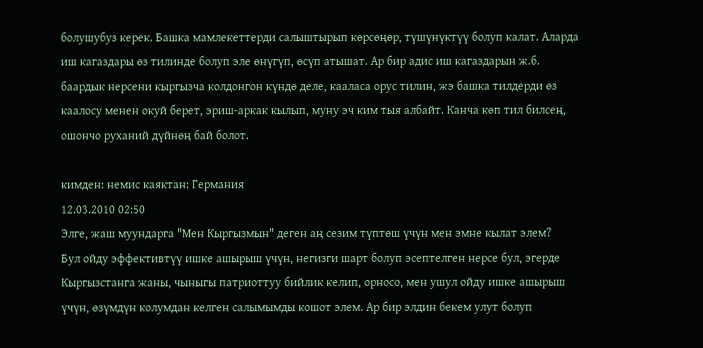болушубуз керек. Башка мамлекеттерди салыштырып көрсөңөр, түшүнүктүү болуп калат. Аларда иш кагаздары өз тилинде болуп эле өнүгүп, өсүп атышат. Ар бир адис иш кагаздарын ж.б. баардык нерсени кыргызча колдонгон күндө деле, кааласа орус тилин, жэ башка тилдерди өз каалосу менен окуй берет, эриш-аркак кылып, муну эч ким тыя албайт. Канча көп тил билсең, ошончо руханий дүйнөң бай болот.

кимден: немис каяктан: Германия
12.03.2010 02:50
Элге, жаш муундарга "Мен Кыргызмын" деген аң сезим түптөш үчүн мен эмне кылат элем?
Бул ойду эффективтүү ишке ашырыш үчүн, негизги шарт болуп эсептелген нерсе бул, эгерде Кыргызстанга жаны, чыныгы патриоттуу бийлик келип, орносо, мен ушул ойду ишке ашырыш үчүн, өзүмдүн колумдан келген салымымды кошот элем. Ар бир элдин бекем улут болуп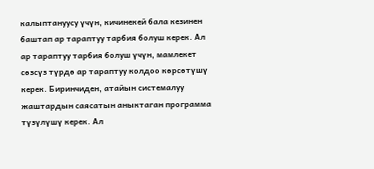калыптануусу үчүн, кичинекей бала кезинен баштап ар тараптуу тарбия болуш керек. Ал ар тараптуу тарбия болуш үчүн, мамлекет сөзсүз түрдө ар тараптуу колдоо көрсөтүшү керек. Биринчиден, атайын системалуу жаштардын саясатын аныктаган программа түзүлүшү керек. Ал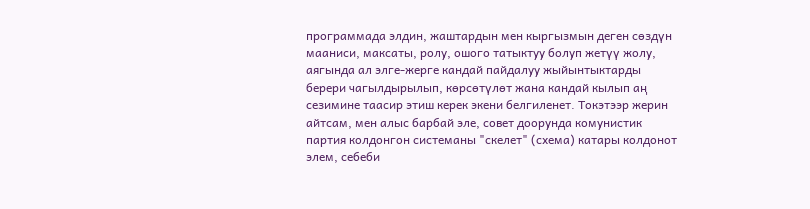программада элдин, жаштардын мен кыргызмын деген сөздүн мааниси, максаты, ролу, ошого татыктуу болуп жетүү жолу, аягында ал элге-жерге кандай пайдалуу жыйынтыктарды берери чагылдырылып, көрсөтүлөт жана кандай кылып аң сезимине таасир этиш керек экени белгиленет. Токэтээр жерин айтсам, мен алыс барбай эле, совет доорунда комунистик партия колдонгон системаны "скелет" (схема) катары колдонот элем, себеби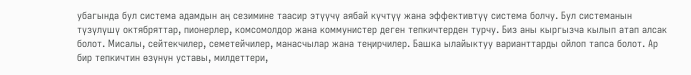убагында бул система адамдын аң сезимине таасир этүүчү аябай күчтүү жана эффективтүү система болчу. Бул системанын түзүлүшү октябряттар, пионерлер, комсомолдор жана коммунистер деген тепкичтерден турчу. Биз аны кыргызча кылып атап алсак болот. Мисалы, сейтекчилер, семетейчилер, манасчылар жана теңирчилер. Башка ылайыктуу варианттарды ойлоп тапса болот. Ар бир тепкичтин өзүнүн уставы, милдеттери,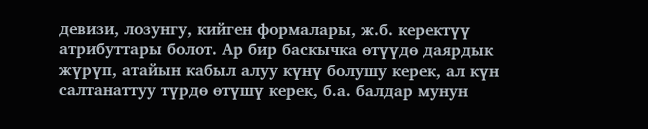девизи, лозунгу, кийген формалары, ж.б. керектүү атрибуттары болот. Ар бир баскычка өтүүдө даярдык жүрүп, атайын кабыл алуу күнү болушу керек, ал күн салтанаттуу түрдө өтүшү керек, б.а. балдар мунун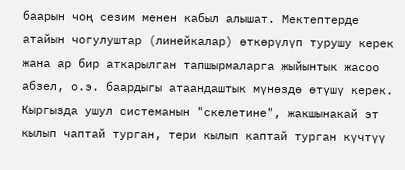баарын чоң сезим менен кабыл алышат. Мектептерде атайын чогулуштар (линейкалар) өткөрүлүп турушу керек жана ар бир аткарылган тапшырмаларга жыйынтык жасоо абзел, о.э. баардыгы атаандаштык мүнөздө өтүшү керек. Кыргызда ушул системанын "скелетине", жакшынакай эт кылып чаптай турган, тери кылып каптай турган күчтүү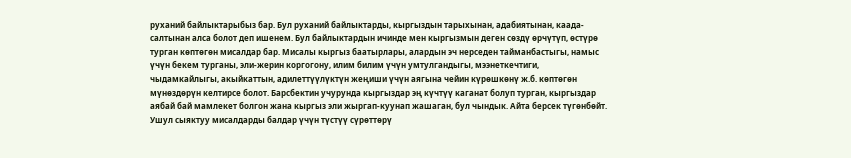руханий байлыктарыбыз бар. Бул руханий байлыктарды, кыргыздын тарыхынан, адабиятынан, каада-салтынан алса болот деп ишенем. Бул байлыктардын ичинде мен кыргызмын деген сөздү өрчүтүп, өстүрө турган көптөгөн мисалдар бар. Мисалы кыргыз баатырлары, алардын эч нерседен тайманбастыгы, намыс үчүн бекем турганы, эли-жерин коргогону, илим билим үчүн умтулгандыгы, мээнеткечтиги, чыдамкайлыгы, акыйкаттын, адилеттүүлүктүн жеңиши үчүн аягына чейин күрөшкөнү ж.б. көптөгөн мүнөздөрүн келтирсе болот. Барсбектин учурунда кыргыздар эң күчтүү каганат болуп турган, кыргыздар аябай бай мамлекет болгон жана кыргыз эли жыргап-куунап жашаган, бул чындык. Айта берсек түгөнбөйт. Ушул сыяктуу мисалдарды балдар үчүн түстүү сүрөттөрү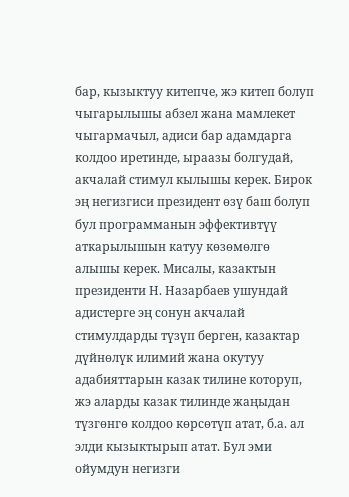бар, кызыктуу китепче, жэ китеп болуп чыгарылышы абзел жана мамлекет чыгармачыл, адиси бар адамдарга колдоо иретинде, ыраазы болгудай, акчалай стимул кылышы керек. Бирок эң негизгиси президент өзү баш болуп бул программанын эффективтүү аткарылышын катуу көзөмөлгө алышы керек. Мисалы, казактын президенти Н. Назарбаев ушундай адистерге эң сонун акчалай стимулдарды түзүп берген, казактар дүйнөлүк илимий жана окутуу адабияттарын казак тилине которуп, жэ аларды казак тилинде жаңыдан түзгөнгө колдоо көрсөтүп атат, б.а. ал элди кызыктырып атат. Бул эми ойумдун негизги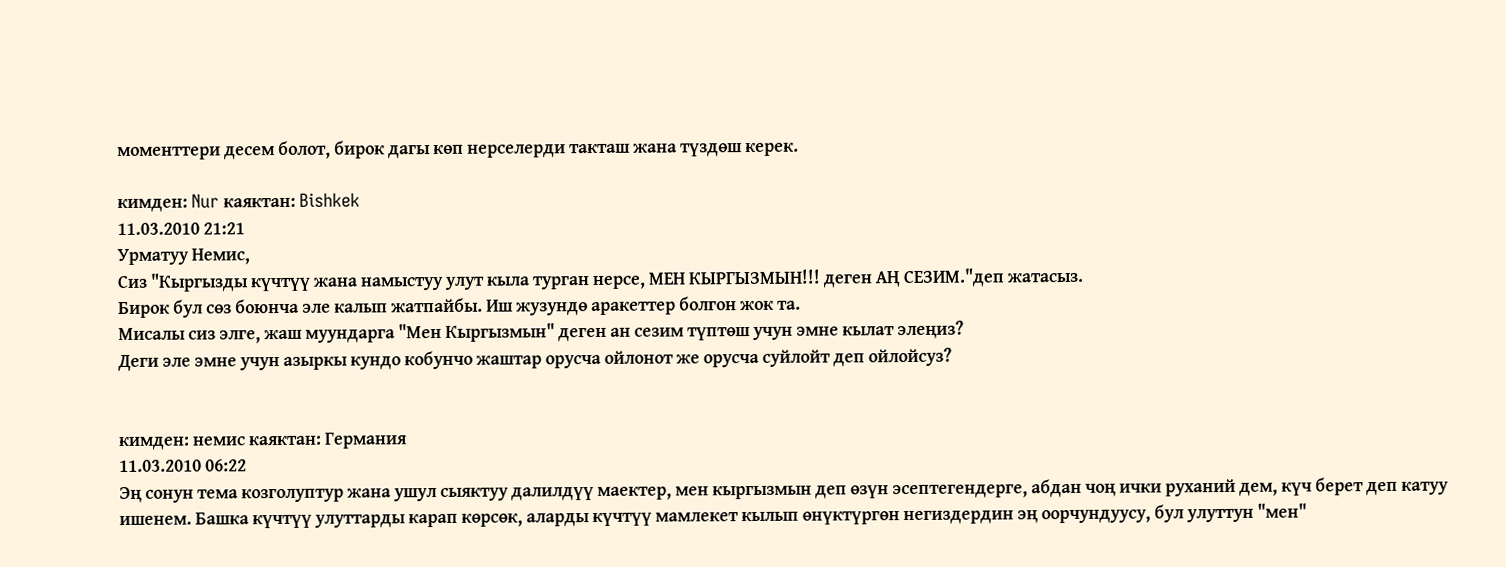моменттери десем болот, бирок дагы көп нерселерди такташ жана түздөш керек.

кимден: Nur каяктан: Bishkek
11.03.2010 21:21
Урматуу Немис,
Сиз "Кыргызды күчтүү жана намыстуу улут кыла турган нерсе, МЕН КЫРГЫЗМЫН!!! деген АҢ СЕЗИМ."деп жатасыз.
Бирок бул сөз боюнча эле калып жатпайбы. Иш жузундө аракеттер болгон жок та.
Мисалы сиз элге, жаш муундарга "Мен Кыргызмын" деген ан сезим түптөш учун эмне кылат элеңиз?
Деги эле эмне учун азыркы кундо кобунчо жаштар орусча ойлонот же орусча суйлойт деп ойлойсуз?


кимден: немис каяктан: Германия
11.03.2010 06:22
Эң сонун тема козголуптур жана ушул сыяктуу далилдүү маектер, мен кыргызмын деп өзүн эсептегендерге, абдан чоң ички руханий дем, күч берет деп катуу ишенем. Башка күчтүү улуттарды карап көрсөк, аларды күчтүү мамлекет кылып өнүктүргөн негиздердин эң оорчундуусу, бул улуттун "мен"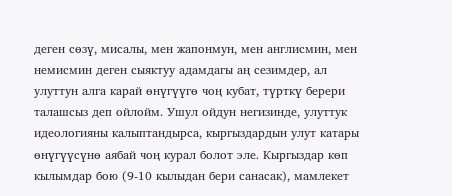деген сөзү, мисалы, мен жапонмун, мен англисмин, мен немисмин деген сыяктуу адамдагы аң сезимдер, ал улуттун алга карай өнүгүүгө чоң кубат, түрткү берери талашсыз деп ойлойм. Ушул ойдун негизинде, улуттук идеологияны калыптандырса, кыргыздардын улут катары өнүгүүсүнө аябай чоң курал болот эле. Кыргыздар көп кылымдар бою (9-10 кылыдан бери санасак), мамлекет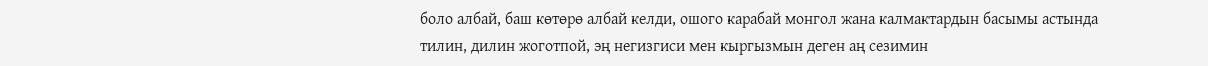боло албай, баш көтөрө албай келди, ошого карабай монгол жана калмактардын басымы астында тилин, дилин жоготпой, эң негизгиси мен кыргызмын деген аң сезимин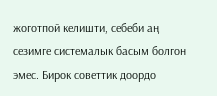жоготпой келишти, себеби аң сезимге системалык басым болгон эмес. Бирок советтик доордо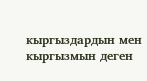кыргыздардын мен кыргызмын деген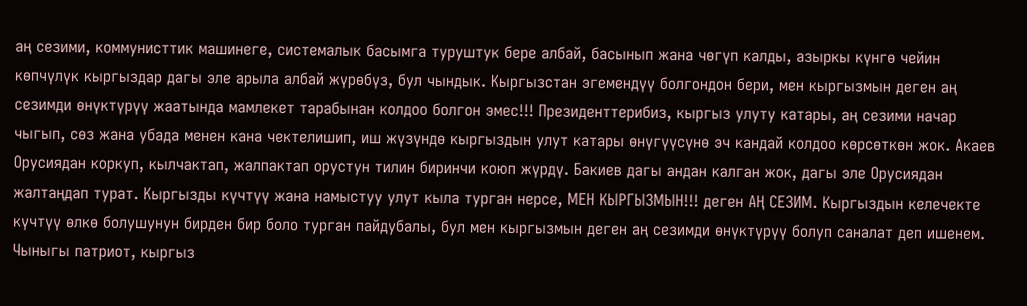аң сезими, коммунисттик машинеге, системалык басымга туруштук бере албай, басынып жана чөгүп калды, азыркы күнгө чейин көпчүлүк кыргыздар дагы эле арыла албай жүрөбүз, бул чындык. Кыргызстан эгемендүү болгондон бери, мен кыргызмын деген аң сезимди өнүктүрүү жаатында мамлекет тарабынан колдоо болгон эмес!!! Президенттерибиз, кыргыз улуту катары, аң сезими начар чыгып, сөз жана убада менен кана чектелишип, иш жүзүндө кыргыздын улут катары өнүгүүсүнө эч кандай колдоо көрсөткөн жок. Акаев Орусиядан коркуп, кылчактап, жалпактап орустун тилин биринчи коюп жүрдү. Бакиев дагы андан калган жок, дагы эле Орусиядан жалтаңдап турат. Кыргызды күчтүү жана намыстуу улут кыла турган нерсе, МЕН КЫРГЫЗМЫН!!! деген АҢ СЕЗИМ. Кыргыздын келечекте күчтүү өлкө болушунун бирден бир боло турган пайдубалы, бул мен кыргызмын деген аң сезимди өнүктүрүү болуп саналат деп ишенем. Чыныгы патриот, кыргыз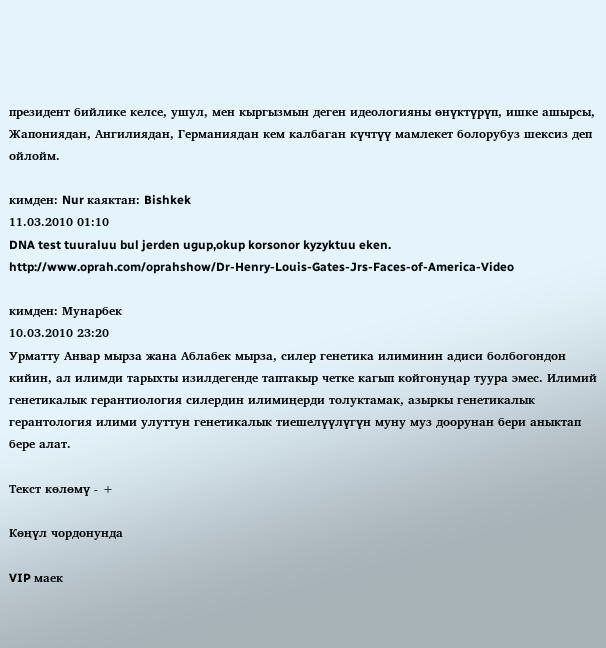президент бийлике келсе, ушул, мен кыргызмын деген идеологияны өнүктүрүп, ишке ашырсы, Жапониядан, Ангилиядан, Германиядан кем калбаган күчтүү мамлекет болорубуз шексиз деп ойлойм.

кимден: Nur каяктан: Bishkek
11.03.2010 01:10
DNA test tuuraluu bul jerden ugup,okup korsonor kyzyktuu eken.
http://www.oprah.com/oprahshow/Dr-Henry-Louis-Gates-Jrs-Faces-of-America-Video

кимден: Мунарбек
10.03.2010 23:20
Урматту Анвар мырза жана Аблабек мырза, силер генетика илиминин адиси болбогондон кийин, ал илимди тарыхты изилдегенде таптакыр четке кагып койгонуңар туура эмес. Илимий генетикалык герантиология силердин илимиңерди толуктамак, азыркы генетикалык герантология илими улуттун генетикалык тиешелүүлүгүн муну муз доорунан бери аныктап бере алат.

Текст көлөмү - +

Көңүл чордонунда

VIP маек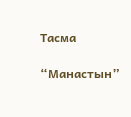Тасма

“Манастын”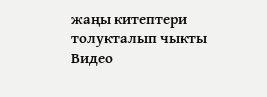жаңы китептери толукталып чыкты Видео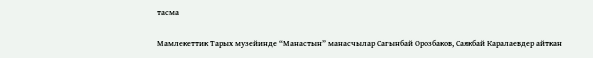тасма

Мамлекеттик Тарых музейинде “Манастын” манасчылар Сагынбай Орозбаков, Саякбай Каралаевдер айткан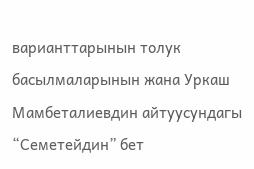варианттарынын толук басылмаларынын жана Уркаш Мамбеталиевдин айтуусундагы “Семетейдин” бет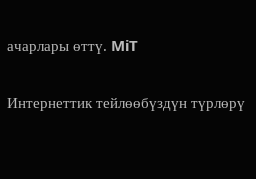ачарлары өттү. MiT

Интернеттик тейлөөбүздүн түрлөрү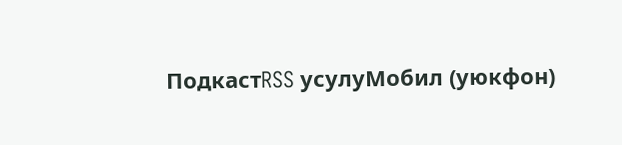ПодкастRSS усулуМобил (уюкфон)